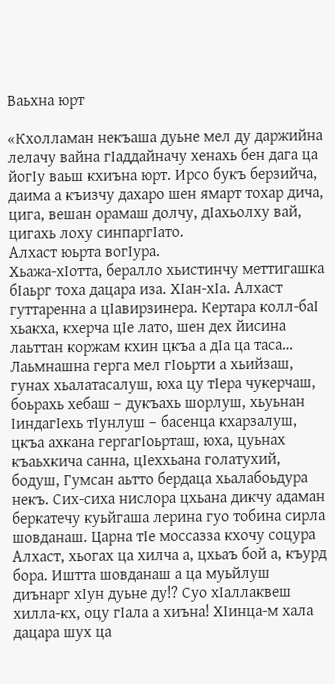Ваьхна юрт

«Кхолламан некъаша дуьне мел ду даржийна лелачу вайна гIаддайначу хенахь бен дага ца йогIу ваьш кхиъна юрт. Ирсо букъ берзийча, даима а къизчу дахаро шен ямарт тохар дича, цига, вешан орамаш долчу, дIахьолху вай, цигахь лоху синпаргIато.
Алхаст юьрта вогIура.
Хьажа-хIотта, бералло хьистинчу меттигашка бIаьрг тоха дацара иза. ХIан-хIа. Алхаст гуттаренна а цIавирзинера. Кертара колл-баI хьакха, кхерча цIе лато, шен дех йисина лаьттан коржам кхин цкъа а дIа ца таса…
Лаьмнашна герга мел гIоьрти а хьийзаш, гунах хьалатасалуш, юха цу тIера чукерчаш, боьрахь хебаш – дукъахь шорлуш, хьуьнан IиндагIехь тIунлуш – басенца кхарзалуш, цкъа ахкана гергагIоьрташ, юха, цуьнах къаьхкича санна, цIеххьана голатухий, бодуш, Гумсан аьтто бердаца хьалабоьдура некъ. Сих-сиха нислора цхьана дикчу адаман беркатечу куьйгаша лерина гуо тобина сирла шовданаш. Царна тIе моссазза кхочу соцура Алхаст, хьогах ца хилча а, цхьаъ бой а, къурд бора. Иштта шовданаш а ца муьйлуш диънарг хIун дуьне ду!? Суо хIаллаквеш хилла-кх, оцу гIала а хиъна! ХIинца-м хала дацара шух ца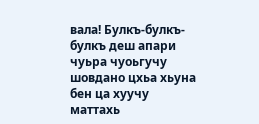вала! Булкъ-булкъ-булкъ деш апари чуьра чуоьгучу шовдано цхьа хьуна бен ца хуучу маттахь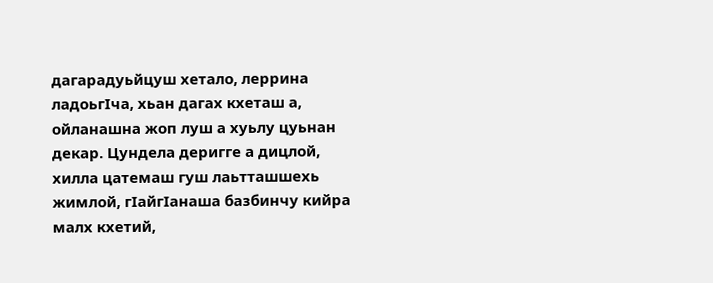дагарадуьйцуш хетало, леррина ладоьгIча, хьан дагах кхеташ а, ойланашна жоп луш а хуьлу цуьнан декар. Цундела деригге а дицлой, хилла цатемаш гуш лаьтташшехь жимлой, гIайгIанаша базбинчу кийра малх кхетий,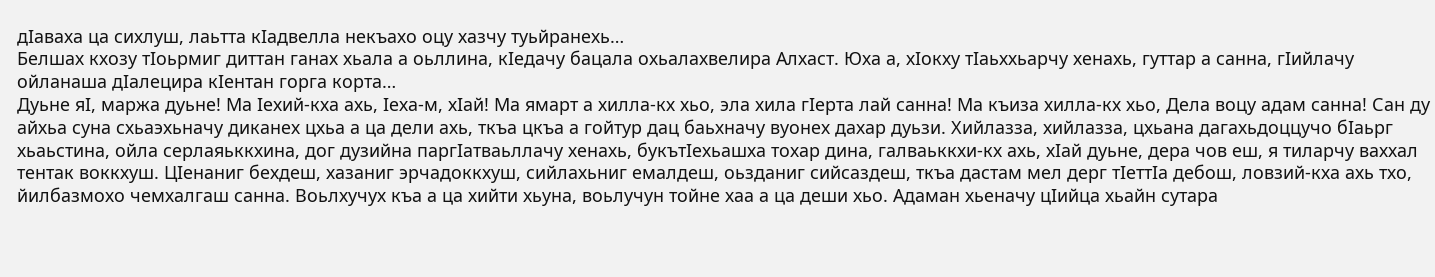дIаваха ца сихлуш, лаьтта кIадвелла некъахо оцу хазчу туьйранехь…
Белшах кхозу тIоьрмиг диттан ганах хьала а оьллина, кIедачу бацала охьалахвелира Алхаст. Юха а, хIокху тIаьххьарчу хенахь, гуттар а санна, гIийлачу ойланаша дIалецира кIентан горга корта…
Дуьне яI, маржа дуьне! Ма Iехий-кха ахь, Iеха-м, хIай! Ма ямарт а хилла-кх хьо, эла хила гIерта лай санна! Ма къиза хилла-кх хьо, Дела воцу адам санна! Сан ду айхьа суна схьаэхьначу диканех цхьа а ца дели ахь, ткъа цкъа а гойтур дац баьхначу вуонех дахар дуьзи. Хийлазза, хийлазза, цхьана дагахьдоццучо бIаьрг хьаьстина, ойла серлаяьккхина, дог дузийна паргIатваьллачу хенахь, букътIехьашха тохар дина, галваьккхи-кх ахь, хIай дуьне, дера чов еш, я тиларчу ваххал тентак воккхуш. ЦIенаниг бехдеш, хазаниг эрчадоккхуш, сийлахьниг емалдеш, оьзданиг сийсаздеш, ткъа дастам мел дерг тIеттIа дебош, ловзий-кха ахь тхо, йилбазмохо чемхалгаш санна. Воьлхучух къа а ца хийти хьуна, воьлучун тойне хаа а ца деши хьо. Адаман хьеначу цIийца хьайн сутара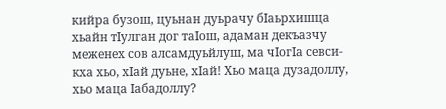кийра бузош, цуьнан дуьрачу бIаьрхишца хьайн тIулган дог таIош, адаман декъазчу меженех сов алсамдуьйлуш, ма чIогIа севси-кха хьо, хIай дуьне, хIай! Хьо маца дузадоллу, хьо маца Iабадоллу?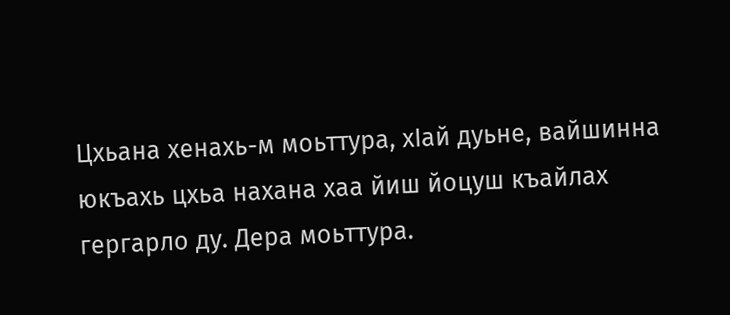Цхьана хенахь-м моьттура, хIай дуьне, вайшинна юкъахь цхьа нахана хаа йиш йоцуш къайлах гергарло ду. Дера моьттура.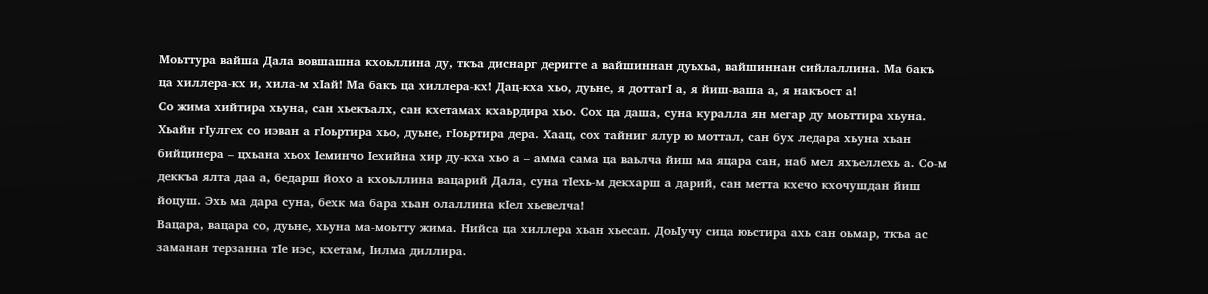Моьттура вайша Дала вовшашна кхоьллина ду, ткъа диснарг деригге а вайшиннан дуьхьа, вайшиннан сийлаллина. Ма бакъ ца хиллера-кх и, хила-м хIай! Ма бакъ ца хиллера-кх! Дац-кха хьо, дуьне, я доттагI а, я йиш-ваша а, я накъост а!
Со жима хийтира хьуна, сан хьекъалх, сан кхетамах кхаьрдира хьо. Сох ца даша, суна куралла ян мегар ду моьттира хьуна. Хьайн гIулгех со иэван а гIоьртира хьо, дуьне, гIоьртира дера. Хаац, сох тайниг ялур ю моттал, сан бух ледара хьуна хьан бийцинера – цхьана хьох Iеминчо Iехийна хир ду-кха хьо а – амма сама ца ваьлча йиш ма яцара сан, наб мел яхъеллехь а. Со-м деккъа ялта даа а, бедарш йохо а кхоьллина вацарий Дала, суна тIехь-м декхарш а дарий, сан метта кхечо кхочушдан йиш йоцуш. Эхь ма дара суна, бехк ма бара хьан олаллина кIел хьевелча!
Вацара, вацара со, дуьне, хьуна ма-моьтту жима. Нийса ца хиллера хьан хьесап. ДоьIучу сица юьстира ахь сан оьмар, ткъа ас заманан терзанна тIе иэс, кхетам, Iилма диллира.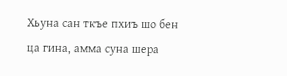Хьуна сан ткъе пхиъ шо бен ца гина, амма суна шера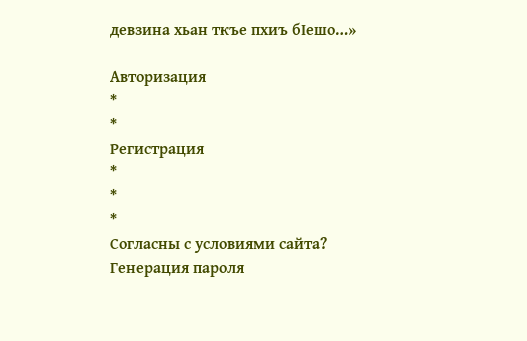девзина хьан ткъе пхиъ бIешо…»

Авторизация
*
*
Регистрация
*
*
*
Согласны с условиями сайта?
Генерация пароля